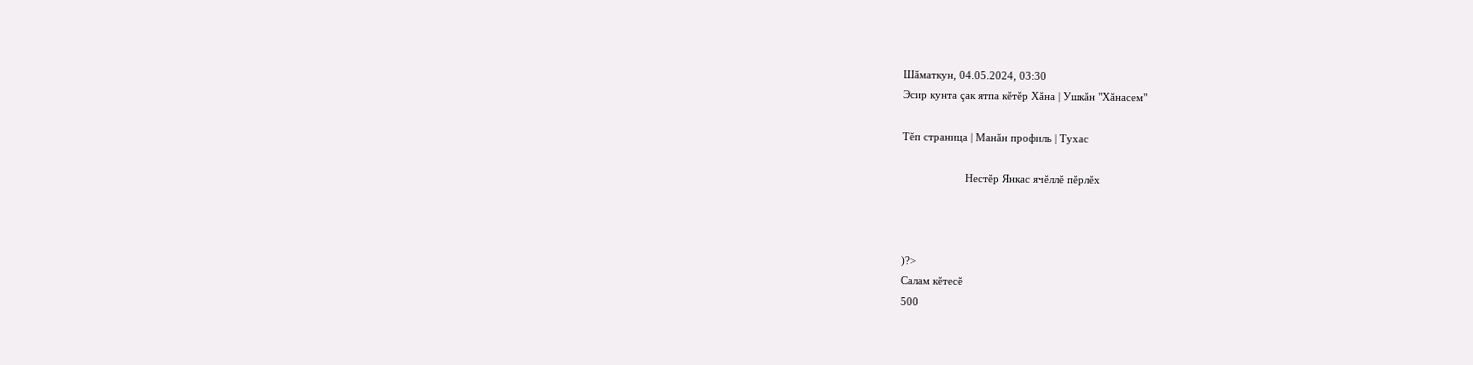Шăматкун, 04.05.2024, 03:30
Эсир кунта çак ятпа кĕтĕр Хăна | Ушкăн "Хăнасем"

Тĕп страница | Манăн профиль | Тухас

                     Нестĕр Янкас ячĕллĕ пĕрлĕх



)?>
Салам кĕтесĕ
500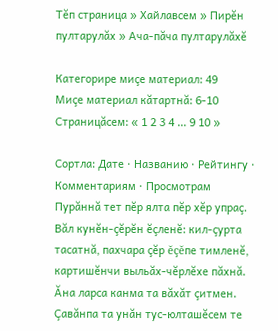Тĕп страница » Хайлавсем » Пирĕн пултарулăх » Ача-пăча пултарулăхĕ

Категорире миçе материал: 49
Миçе материал кăтартнă: 6-10
Страницăсем: « 1 2 3 4 ... 9 10 »

Сортла: Дате · Названию · Рейтингу · Комментариям · Просмотрам
Пурăннă тет пĕр ялта пĕр хĕр упраç. Вăл кунĕн-çĕрĕн ĕçленĕ: кил-çурта тасатнă, пахчара çĕр ĕçĕпе тимленĕ, картишĕнчи выльăх-чĕрлĕхе пăхнă. Ăна ларса канма та вăхăт çитмен. Çавăнпа та унăн тус-юлташĕсем те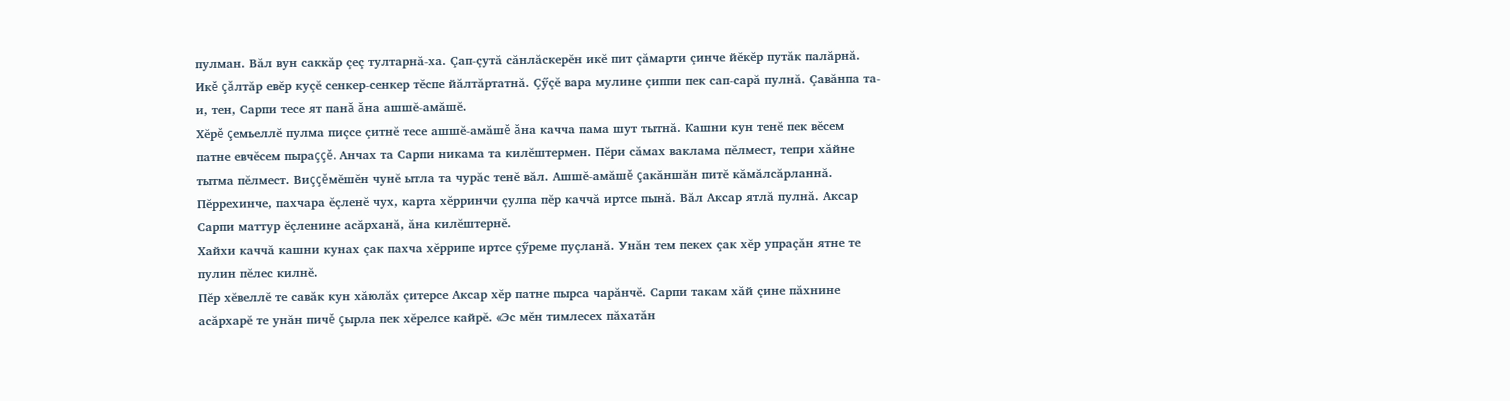пулман. Вăл вун саккăр çеç тултарнă-ха. Çап-çутă сăнлăскерĕн икĕ пит çăмарти çинче йĕкĕр путăк палăрнă. Икĕ çăлтăр евĕр куçĕ сенкер-сенкер тĕспе йăлтăртатнă. Çӳçĕ вара мулине çиппи пек сап-сарă пулнă. Çавăнпа та-и, тен, Сарпи тесе ят панă ăна ашшĕ-амăшĕ.
Хĕрĕ çемьеллĕ пулма пиçсе çитнĕ тесе ашшĕ-амăшĕ ăна качча пама шут тытнă. Кашни кун тенĕ пек вĕсем патне евчĕсем пыраççĕ. Анчах та Сарпи никама та килĕштермен. Пĕри сăмах ваклама пĕлмест, тепри хăйне тытма пĕлмест. Виççĕмĕшĕн чунĕ ытла та чурăс тенĕ вăл. Ашшĕ-амăшĕ çакăншăн питĕ кăмăлсăрланнă.
Пĕррехинче, пахчара ĕçленĕ чух, карта хĕрринчи çулпа пĕр каччă иртсе пынă. Вăл Аксар ятлă пулнă. Аксар Сарпи маттур ĕçленине асăрханă, ăна килĕштернĕ.
Хайхи каччă кашни кунах çак пахча хĕррипе иртсе çӳреме пуçланă. Унăн тем пекех çак хĕр упраçăн ятне те пулин пĕлес килнĕ.
Пĕр хĕвеллĕ те савăк кун хăюлăх çитерсе Аксар хĕр патне пырса чарăнчĕ. Сарпи такам хăй çине пăхнине асăрхарĕ те унăн пичĕ çырла пек хĕрелсе кайрĕ. «Эс мĕн тимлесех пăхатăн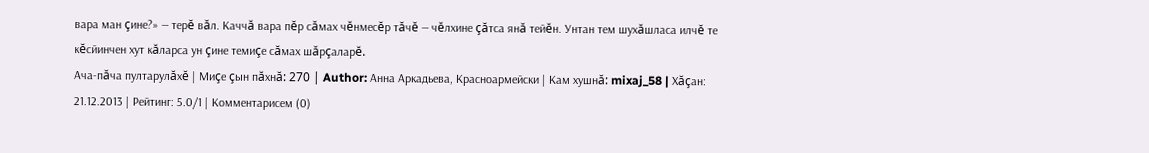вара ман çине?» — терĕ вăл. Каччă вара пĕр сăмах чĕнмесĕр тăчĕ — чĕлхине çăтса янă тейĕн. Унтан тем шухăшласа илчĕ те кĕсйинчен хут кăларса ун çине темиçе сăмах шăрçаларĕ.
Ача-пăча пултарулăхĕ | Миçе çын пăхнă: 270 | Author: Анна Аркадьева, Красноармейски | Кам хушнă: mixaj_58 | Хăçан: 21.12.2013 | Рейтинг: 5.0/1 | Комментарисем (0)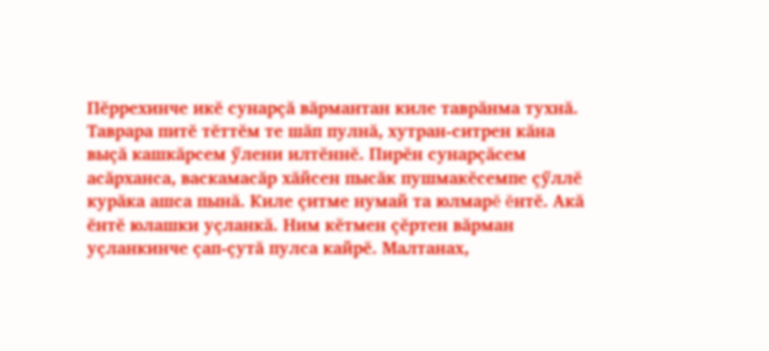Пĕррехинче икĕ сунарçă вăрмантан киле таврăнма тухнă. Таврара питĕ тĕттĕм те шăп пулнă, хутран-ситрен кăна выçă кашкăрсем ӳлени илтĕннĕ. Пирĕн сунарçăсем асăрханса, васкамасăр хăйсен пысăк пушмакĕсемпе çӳллĕ курăка ашса пынă. Киле çитме нумай та юлмарĕ ĕнтĕ. Акă ĕнтĕ юлашки уçланкă. Ним кĕтмен çĕртен вăрман уçланкинче çап-çутă пулса кайрĕ. Малтанах,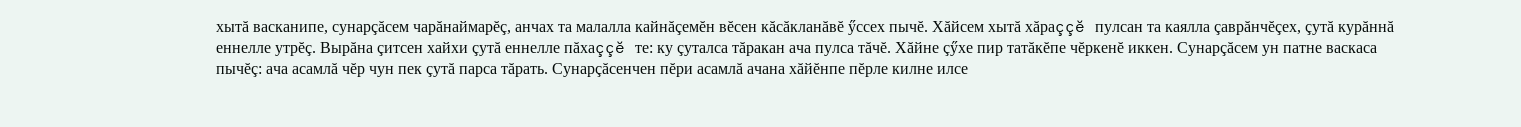хытă васканипе, сунарçăсем чарăнаймарĕç, анчах та малалла кайнăçемĕн вĕсен кăсăкланăвĕ ӳссех пычĕ. Хăйсем хытă хăраççĕ пулсан та каялла çаврăнчĕçех, çутă курăннă еннелле утрĕç. Вырăна çитсен хайхи çутă еннелле пăхаççĕ те: ку çуталса тăракан ача пулса тăчĕ. Хăйне çӳхе пир татăкĕпе чĕркенĕ иккен. Сунарçăсем ун патне васкаса пычĕç: ача асамлă чĕр чун пек çутă парса тăрать. Сунарçăсенчен пĕри асамлă ачана хăйĕнпе пĕрле килне илсе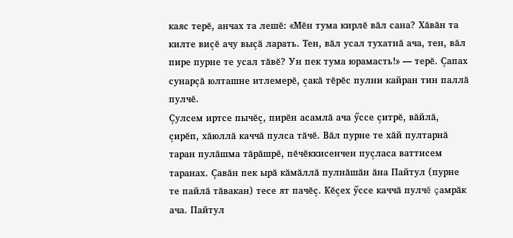каяс терĕ, анчах та лешĕ: «Мĕн тума кирлĕ вăл сана? Хăвăн та килте виçĕ ачу выçă ларать. Тен, вăл усал тухатнă ача, тен, вăл пире пурне те усал тăвĕ? Ун пек тума юрамасть!» — терĕ. Çапах сунарçă юлташне итлемерĕ, çакă тĕрĕс пулни кайран тин паллă пулчĕ.
Çулсем иртсе пычĕç, пирĕн асамлă ача ӳссе çитрĕ, вăйлă, çирĕп, хăюллă каччă пулса тăчĕ. Вăл пурне те хăй пултарнă таран пулăшма тăрăшрĕ, пĕчĕккисенчен пуçласа ваттисем таранах. Çавăн пек ырă кăмăллă пулнăшăн ăна Пайтул (пурне те пайлă тăвакан) тесе ят пачĕç. Кĕçех ӳссе каччă пулчĕ çамрăк ача. Пайтул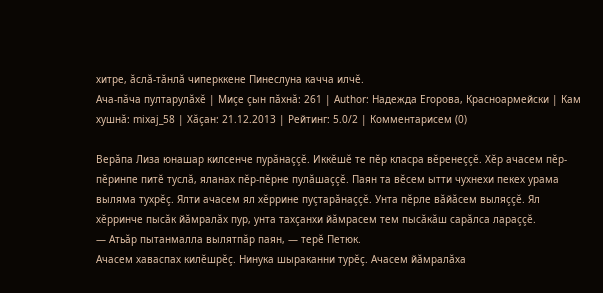хитре, ăслă-тăнлă чиперккене Пинеслуна качча илчĕ.
Ача-пăча пултарулăхĕ | Миçе çын пăхнă: 261 | Author: Надежда Егорова, Красноармейски | Кам хушнă: mixaj_58 | Хăçан: 21.12.2013 | Рейтинг: 5.0/2 | Комментарисем (0)

Верăпа Лиза юнашар килсенче пурăнаççĕ. Иккĕшĕ те пĕр класра вĕренеççĕ. Хĕр ачасем пĕр-пĕринпе питĕ туслă, яланах пĕр-пĕрне пулăшаççĕ. Паян та вĕсем ытти чухнехи пекех урама выляма тухрĕç. Ялти ачасем ял хĕррине пуçтарăнаççĕ. Унта пĕрле вăйăсем выляççĕ. Ял хĕрринче пысăк йăмралăх пур, унта тахçанхи йăмрасем тем пысăкăш сарăлса лараççĕ.
— Атьăр пытанмалла вылятпăр паян, — терĕ Петюк.
Ачасем хаваспах килĕшрĕç. Нинука шыраканни турĕç. Ачасем йăмралăха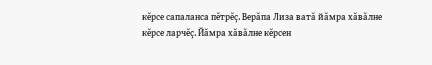кĕрсе сапаланса пĕтрĕç. Верăпа Лиза ватă йăмра хăвăлне кĕрсе ларчĕç. Йăмра хăвăлне кĕрсен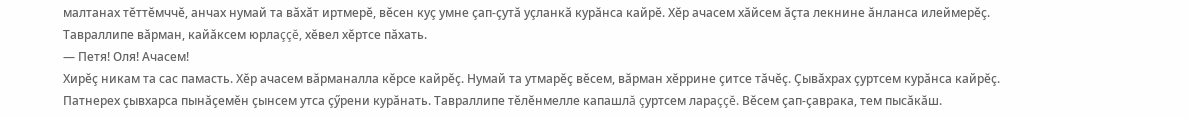малтанах тĕттĕмччĕ, анчах нумай та вăхăт иртмерĕ, вĕсен куç умне çап-çутă уçланкă курăнса кайрĕ. Хĕр ачасем хăйсем ăçта лекнине ăнланса илеймерĕç. Тавраллипе вăрман, кайăксем юрлаççĕ, хĕвел хĕртсе пăхать.
— Петя! Оля! Ачасем!
Хирĕç никам та сас памасть. Хĕр ачасем вăрманалла кĕрсе кайрĕç. Нумай та утмарĕç вĕсем, вăрман хĕррине çитсе тăчĕç. Çывăхрах çуртсем курăнса кайрĕç. Патнерех çывхарса пынăçемĕн çынсем утса çӳрени курăнать. Тавраллипе тĕлĕнмелле капашлă çуртсем лараççĕ. Вĕсем çап-çаврака, тем пысăкăш.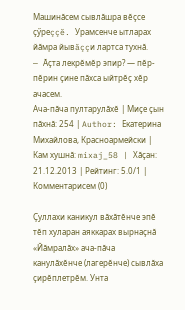Машинăсем сывлăшра вĕçсе çӳреççĕ. Урамсенче ытларах йăмра йывăççи лартса тухнă.
— Ăçта лекрĕмĕр эпир? — пĕр-пĕрин çине пăхса ыйтрĕç хĕр ачасем.
Ача-пăча пултарулăхĕ | Миçе çын пăхнă: 254 | Author: Екатерина Михайлова, Красноармейски | Кам хушнă: mixaj_58 | Хăçан: 21.12.2013 | Рейтинг: 5.0/1 | Комментарисем (0)

Çуллахи каникул вăхăтĕнче эпĕ тĕп хуларан аяккарах вырнаçнă «Йăмралăх» ача-пăча канулăхĕнче (лагерĕнче) сывлăха çирĕплетрĕм. Унта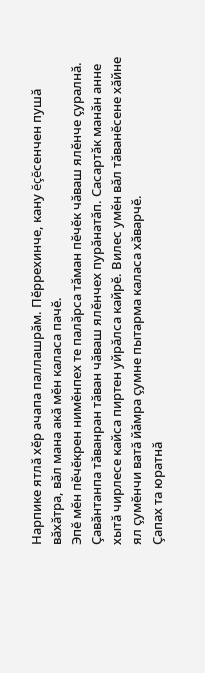Нарпике ятлă хĕр ачапа паллашрăм. Пĕррехинче, кану ĕçĕсенчен пушă вăхăтра, вăл мана акă мĕн каласа пачĕ.
Эпĕ мĕн пĕчĕкрен нимĕнпех те палăрса тăман пĕчĕк чăваш ялĕнче çуралнă. Çавăнтанпа тăванран тăван чăваш ялĕнчех пурăнатăп. Сасартăк манăн анне хытă чирлесе кайса пиртен уйрăлса кайрĕ. Вилес умĕн вăл тăванĕсене хăйне ял çумĕнчи ватă йăмра çумне пытарма каласа хăварчĕ.
Çапах та юратнă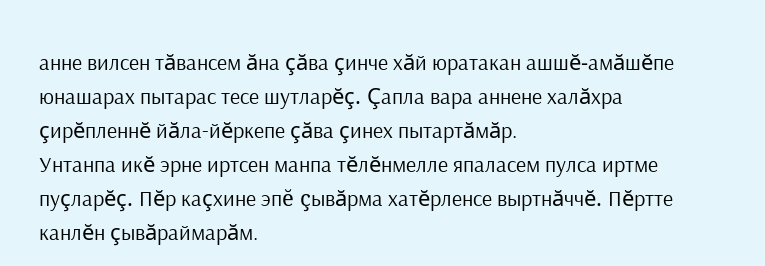анне вилсен тăвансем ăна çăва çинче хăй юратакан ашшĕ-амăшĕпе юнашарах пытарас тесе шутларĕç. Çапла вара аннене халăхра çирĕпленнĕ йăла-йĕркепе çăва çинех пытартăмăр.
Унтанпа икĕ эрне иртсен манпа тĕлĕнмелле япаласем пулса иртме пуçларĕç. Пĕр каçхине эпĕ çывăрма хатĕрленсе выртнăччĕ. Пĕртте канлĕн çывăраймарăм.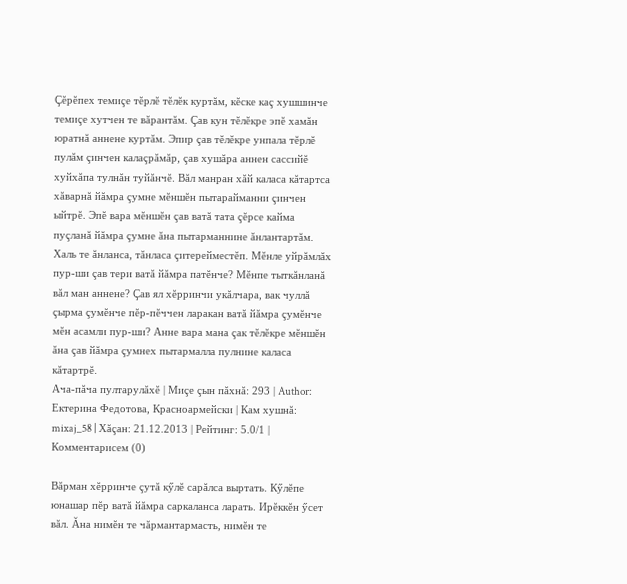Çĕрĕпех темиçе тĕрлĕ тĕлĕк куртăм, кĕске каç хушшинче темиçе хутчен те вăрантăм. Çав кун тĕлĕкре эпĕ хамăн юратнă аннене куртăм. Эпир çав тĕлĕкре унпала тĕрлĕ пулăм çинчен калаçрăмăр, çав хушăра аннен сассийĕ хуйхăпа тулнăн туйăнчĕ. Вăл манран хăй каласа кăтартса хăварнă йăмра çумне мĕншĕн пытарайманни çинчен ыйтрĕ. Эпĕ вара мĕншĕн çав ватă тата çĕрсе кайма пуçланă йăмра çумне ăна пытарманнине ăнлантартăм. Халь те ăнланса, тăнласа çитерейместĕп. Мĕнле уйрăмлăх пур-ши çав тери ватă йăмра патĕнче? Мĕнпе тыткăнланă вăл ман аннене? Çав ял хĕрринчи укăлчара, вак чуллă çырма çумĕнче пĕр-пĕччен ларакан ватă йăмра çумĕнче мĕн асамли пур-ши? Анне вара мана çак тĕлĕкре мĕншĕн ăна çав йăмра çумнех пытармалла пулнине каласа кăтартрĕ.
Ача-пăча пултарулăхĕ | Миçе çын пăхнă: 293 | Author: Ектерина Федотова, Красноармейски | Кам хушнă: mixaj_58 | Хăçан: 21.12.2013 | Рейтинг: 5.0/1 | Комментарисем (0)

Вăрман хĕрринче çутă кӳлĕ сарăлса выртать. Кӳлĕпе юнашар пĕр ватă йăмра саркаланса ларать. Ирĕккĕн ӳсет вăл. Ăна нимĕн те чăрмантармасть, нимĕн те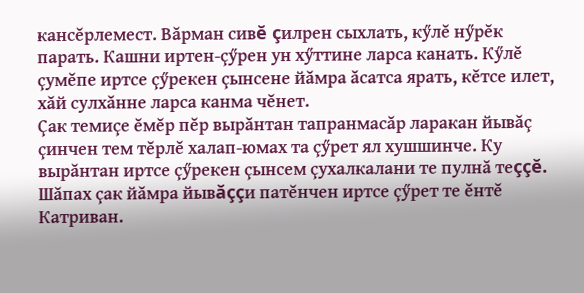кансĕрлемест. Вăрман сивĕ çилрен сыхлать, кӳлĕ нӳрĕк парать. Кашни иртен-çӳрен ун хӳттине ларса канать. Кӳлĕ çумĕпе иртсе çӳрекен çынсене йăмра ăсатса ярать, кĕтсе илет, хăй сулхăнне ларса канма чĕнет.
Çак темиçе ĕмĕр пĕр вырăнтан тапранмасăр ларакан йывăç çинчен тем тĕрлĕ халап-юмах та çӳрет ял хушшинче. Ку вырăнтан иртсе çӳрекен çынсем çухалкалани те пулнă теççĕ.
Шăпах çак йăмра йывăççи патĕнчен иртсе çӳрет те ĕнтĕ Катриван.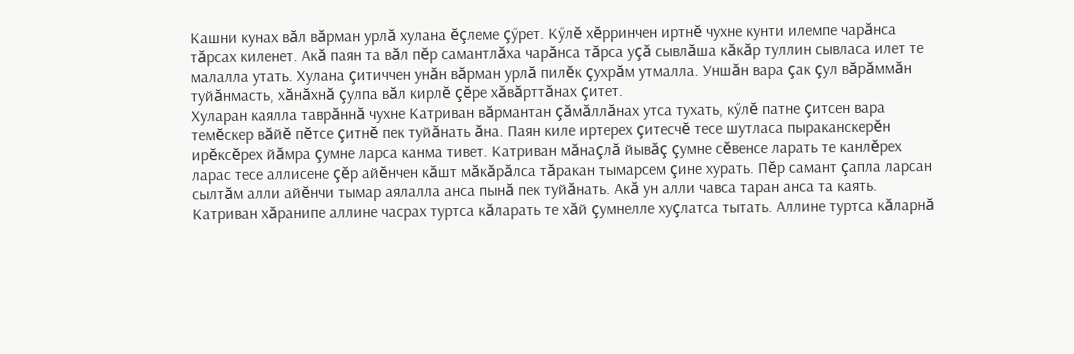Кашни кунах вăл вăрман урлă хулана ĕçлеме çӳрет. Кӳлĕ хĕрринчен иртнĕ чухне кунти илемпе чарăнса тăрсах киленет. Акă паян та вăл пĕр самантлăха чарăнса тăрса уçă сывлăша кăкăр туллин сывласа илет те малалла утать. Хулана çитиччен унăн вăрман урлă пилĕк çухрăм утмалла. Уншăн вара çак çул вăрăммăн туйăнмасть, хăнăхнă çулпа вăл кирлĕ çĕре хăвăрттăнах çитет.
Хуларан каялла таврăннă чухне Катриван вăрмантан çăмăллăнах утса тухать, кӳлĕ патне çитсен вара темĕскер вăйĕ пĕтсе çитнĕ пек туйăнать ăна. Паян киле иртерех çитесчĕ тесе шутласа пыраканскерĕн ирĕксĕрех йăмра çумне ларса канма тивет. Катриван мăнаçлă йывăç çумне сĕвенсе ларать те канлĕрех ларас тесе аллисене çĕр айĕнчен кăшт мăкăрăлса тăракан тымарсем çине хурать. Пĕр самант çапла ларсан сылтăм алли айĕнчи тымар аялалла анса пынă пек туйăнать. Акă ун алли чавса таран анса та каять. Катриван хăранипе аллине часрах туртса кăларать те хăй çумнелле хуçлатса тытать. Аллине туртса кăларнă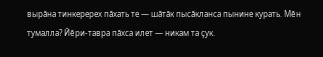вырăна тинкеререх пăхать те — шăтăк пысăкланса пынине курать. Мĕн тумалла? Йĕри-тавра пăхса илет — никам та çук.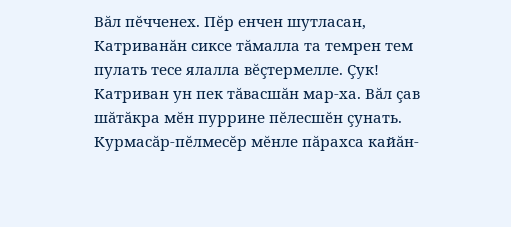Вăл пĕчченех. Пĕр енчен шутласан, Катриванăн сиксе тăмалла та темрен тем пулать тесе ялалла вĕçтермелле. Çук! Катриван ун пек тăвасшăн мар-ха. Вăл çав шăтăкра мĕн пуррине пĕлесшĕн çунать. Курмасăр-пĕлмесĕр мĕнле пăрахса кайăн-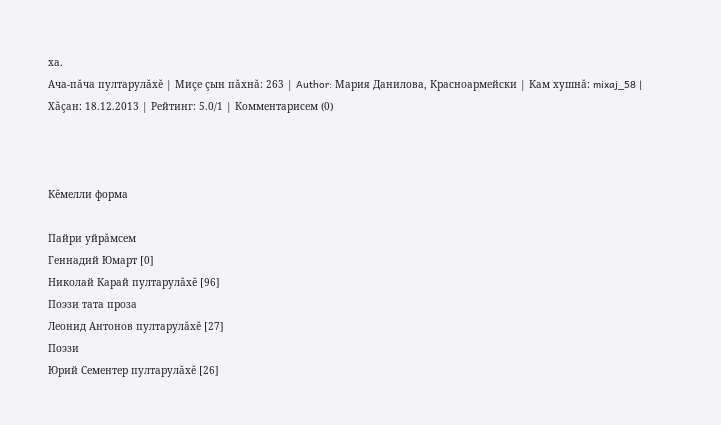ха.
Ача-пăча пултарулăхĕ | Миçе çын пăхнă: 263 | Author: Мария Данилова, Красноармейски | Кам хушнă: mixaj_58 | Хăçан: 18.12.2013 | Рейтинг: 5.0/1 | Комментарисем (0)



Кĕмелли форма

Пайри уйрăмсем
Геннадий Юмарт [0]
Николай Карай пултарулăхĕ [96]
Поэзи тата проза
Леонид Антонов пултарулăхĕ [27]
Поэзи
Юрий Сементер пултарулăхĕ [26]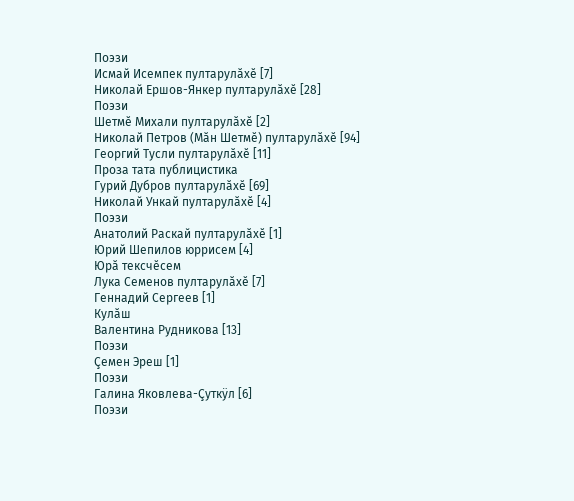Поэзи
Исмай Исемпек пултарулăхĕ [7]
Николай Ершов-Янкер пултарулăхĕ [28]
Поэзи
Шетмĕ Михали пултарулăхĕ [2]
Николай Петров (Мăн Шетмĕ) пултарулăхĕ [94]
Георгий Тусли пултарулăхĕ [11]
Проза тата публицистика
Гурий Дубров пултарулăхĕ [69]
Николай Ункай пултарулăхĕ [4]
Поэзи
Анатолий Раскай пултарулăхĕ [1]
Юрий Шепилов юррисем [4]
Юрă тексчĕсем
Лука Семенов пултарулăхĕ [7]
Геннадий Сергеев [1]
Кулăш
Валентина Рудникова [13]
Поэзи
Çемен Эреш [1]
Поэзи
Галина Яковлева-Çуткÿл [6]
Поэзи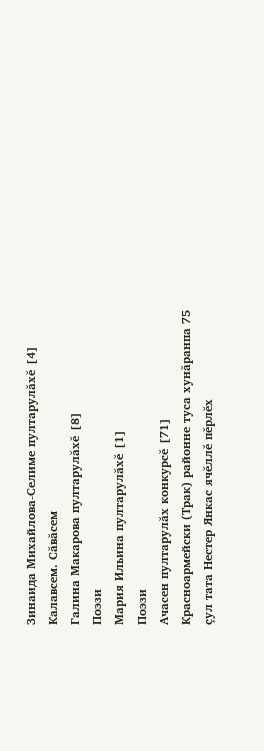Зинаида Михайлова-Селиме пултарулăхĕ [4]
Калавсем. Сăвăсем
Галина Макарова пултарулăхĕ [8]
Поэзи
Мария Ильина пултарулăхĕ [1]
Поэзи
Ачасен пултарулăх конкурсĕ [71]
Красноармейски (Трак) районне туса хунăранпа 75 çул тата Нестер Янкас ячĕллĕ пĕрлĕх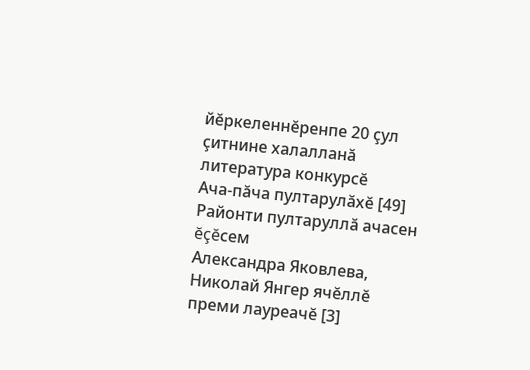йĕркеленнĕренпе 20 çул çитнине халалланă литература конкурсĕ
Ача-пăча пултарулăхĕ [49]
Районти пултаруллă ачасен ĕçĕсем
Александра Яковлева, Николай Янгер ячĕллĕ преми лауреачĕ [3]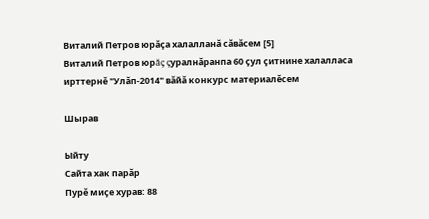Виталий Петров юрăçа халалланă сăвăсем [5]
Виталий Петров юрăç çуралнăранпа 60 çул çитнине халалласа ирттернĕ "Улăп-2014" вăйă конкурс материалĕсем

Шырав

Ыйту
Cайта хак парăр
Пурĕ миçе хурав: 88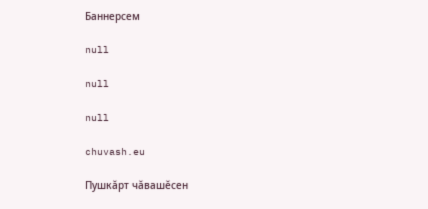Баннерсем

null

null

null

chuvash.eu

Пушкăрт чăвашĕсен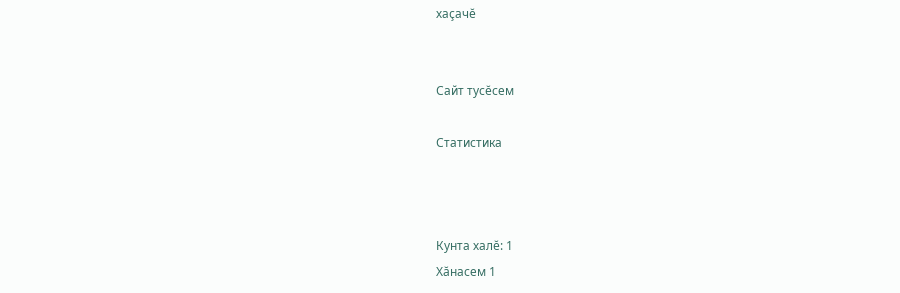хаçачĕ


Сайт тусĕсем

Статистика



Кунта халĕ: 1
Хăнасем 1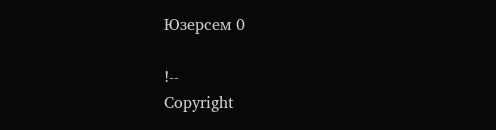Юзерсем 0

!--
Copyright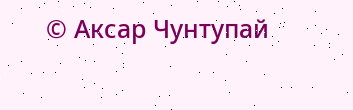© Аксар Чунтупай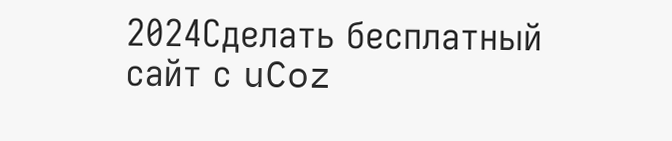2024Сделать бесплатный сайт с uCoz